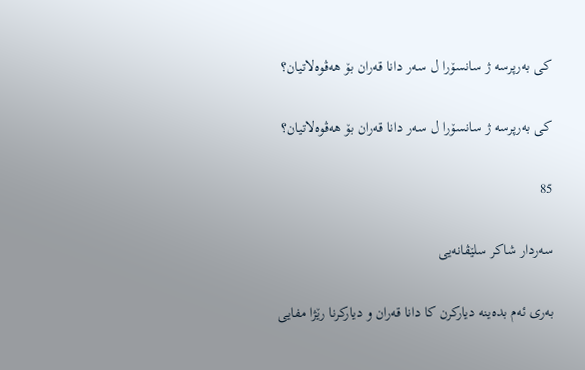كى به‌رپرسه‌ ژ سانسۆرا ل سه‌ر دانا قه‌ران بۆ هه‌ڤوه‌لاتیان؟

كى به‌رپرسه‌ ژ سانسۆرا ل سه‌ر دانا قه‌ران بۆ هه‌ڤوه‌لاتیان؟

85

سه‌ردار شاكر سلێڤانه‌یى

به‌رى ئه‌م بده‌ینه‌ دیاركرن كا دانا قه‌ران و دیاركرنا رێژا مفایى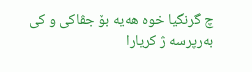چ گرنگیا خوه‌ هه‌یه‌ بۆ جڤاكى و كى به‌رپرسه‌ ژ كریارا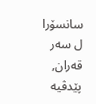سانسۆرا ل سه‌ر قه‌ران, پێدڤیه‌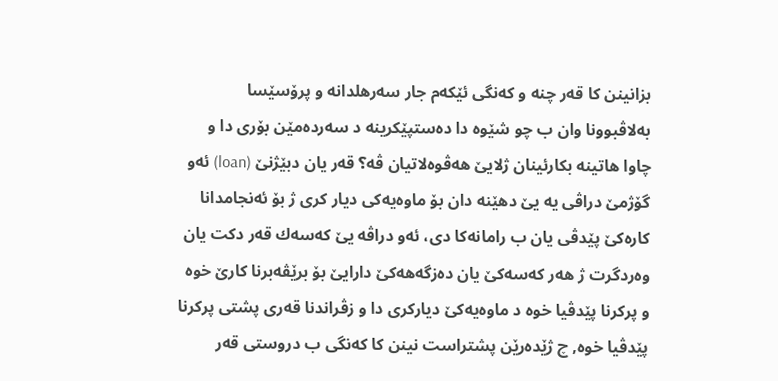بزانینن كا قه‌ر چنه‌ و كه‌نگى ئێكه‌م جار سه‌رهلدانه‌ و پرۆسێسا به‌لاڤبوونا وان ب چو شێوه‌ دا ده‌ستپێكرینه‌ د سه‌رده‌مێن بۆرى دا و چاوا هاتینه‌ بكارئینان ژلایێ هه‌ڤوه‌لاتیان ڤه‌؟ قه‌ر یان دبێژنێ (loan) ئه‌و گۆژمێ دراڤى یه‌ یێ دهێنه‌ دان بۆ ماوه‌یه‌كى دیار كرى ژ بۆ ئه‌نجامدانا كاره‌كێ پێدڤى یان ب رامانه‌كا دى، ئه‌و دراڤه‌ یێ كه‌سه‌ك قه‌ر دكت یان وه‌ردگرت ژ هه‌ر كه‌سه‌كێ یان ده‌زگه‌هه‌كێ دارایێ بۆ برێڤه‌برنا كارێ خوه‌ و پركرنا پێدڤیا خوه‌ د ماوه‌یه‌كێ دیاركرى دا و زڤراندنا قه‌رى پشتى پركرنا پێدڤیا خوه‌, چ ژێده‌رێن پشتراست نینن كا كه‌نگى ب دروستى قه‌ر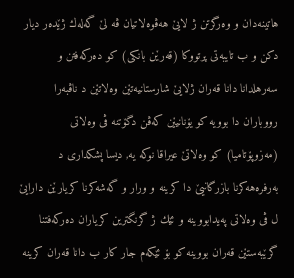هاتینه‌دان و وه‌رگرتن ژ لایێ هه‌ڤوه‌لاتیان ڤه‌ لێ گه‌له‌ك ژێده‌ر دیار دكن و ب تایبه‌تى پرتووكا (قه‌رێن بانكى) كو ده‌ركه‌فتن و سه‌رهلدانا دانا قه‌ران ژلایێ شارستانیه‌تێن وه‌لاتێن د ناڤبه‌را رووباران دا بوویه‌ كو یۆنانیێن كه‌ڤن دگۆتنه‌ ڤى وه‌لاتى (مه‌زوپۆتامیا) كو وه‌لاتێ عیراقا نوكه‌ یه‌, دیسا پشكدارى د به‌رفره‌هه‌كرنا بازرگانیێ دا كرینه‌ و ورار و گه‌شه‌كرنا كریارێن دارایێ ل ڤى وه‌لاتى په‌یدابووینه‌ و ئێك ژ گرنگترین كریاران ده‌ركه‌فتنا گرێبه‌ستێن قه‌ران بووینه‌ كو بۆ ئێكه‌م جار كار ب دانا قه‌ران كرینه‌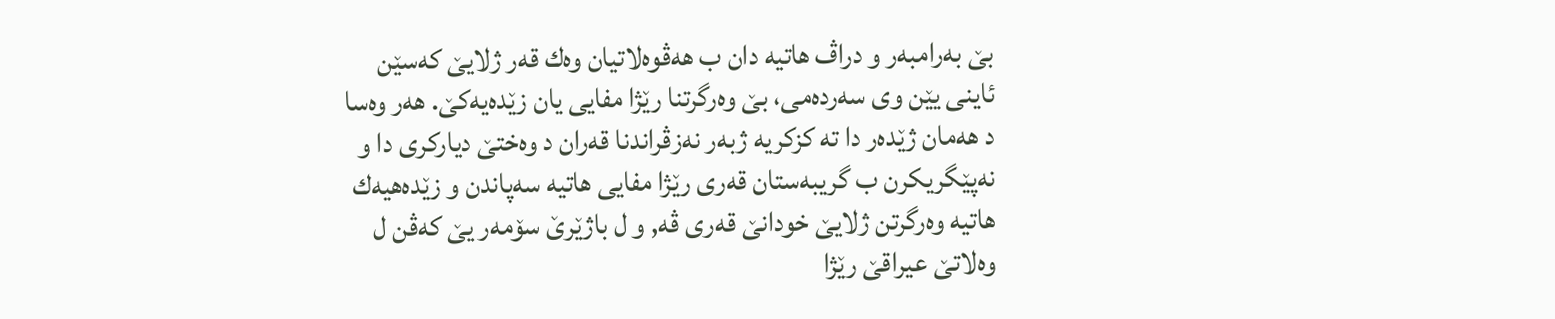بێ به‌رامبه‌ر و دراڤ هاتیه‌ دان ب هه‌ڤوه‌لاتیان وه‌ك قه‌ر ژلایێ كه‌سێن ئاینى یێن وى سه‌رده‌مى، بێ وه‌رگرتنا رێژا مفایى یان زێده‌یه‌كێ. هه‌ر وه‌سا د هه‌مان ژێده‌ر دا ته‌ كزكریه‌ ژبه‌ر نه‌زڤراندنا قه‌ران د وه‌ختێ دیاركرى دا و نه‌پێگریكرن ب گریبه‌ستان قه‌رى رێژا مفایى هاتیه‌ سه‌پاندن و زێده‌هیه‌ك هاتیه‌ وه‌رگرتن ژلایێ خودانێ قه‌رى ڤه‌, و ل باژێرێ سۆمه‌ر یێ كه‌ڤن ل وه‌لاتێ عیراقێ رێژا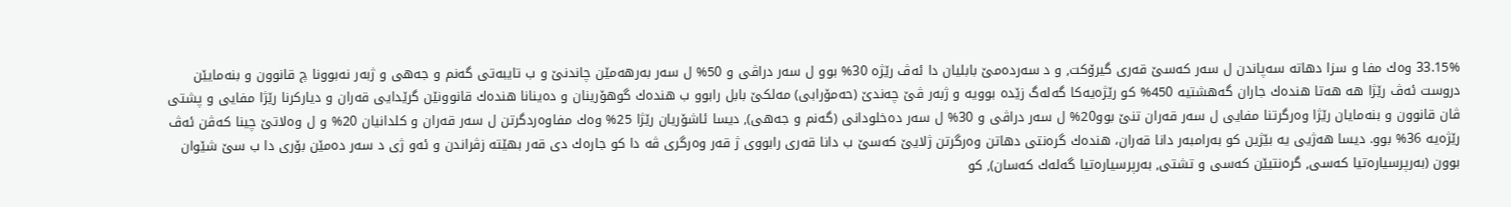33.15% وه‌ك مفا و سزا دهاته‌ سه‌پاندن ل سه‌ر كه‌سێ قه‌رى گیرۆكت, و د سه‌رده‌مێ بابلیان دا ئه‌ڤ رێژه‌ 30% بوو ل سه‌ر دراڤى و 50% ل سه‌ر به‌رهه‌مێن چاندنێ و ب تایبه‌تى گه‌نم و جه‌هى و ژبه‌ر نه‌بوونا چ قانوون و بنه‌مایێن دروست ئه‌ڤ رێژا هه‌ هه‌تا هنده‌ك جاران گه‌هشتیه‌ 450% كو رێژه‌یه‌كا گه‌له‌گ زێده‌ بوویه‌ و ژبه‌ر ڤێ چه‌ندێ (حه‌مۆرابى) مه‌لكێ بابل رابوو ب هنده‌ك گوهۆرینان و ده‌ینانا هنده‌ك قانوونێن گرێدایى قه‌ران و دیاركرنا رێژا مفایى و پشتى ڤان قانوون و بنه‌مایان رێژا وه‌رگرتنا مفایى ل سه‌ر قه‌ران تنێ بوو20% ل سه‌ر دراڤى و 30% ل سه‌ر ده‌خلودانى (گه‌نم و جه‌هى), دیسا ئاشۆریان رێژا 25% وه‌ك مفاوه‌ردگرتن ل سه‌ر قه‌ران و كلدانیان 20% و ل وه‌لاتێ چینا كه‌ڤن ئه‌ڤ رێژه‌یه‌ 36% بوو. دیسا هه‌ژیى یه‌ بێژین كو به‌رامبه‌ر دانا قه‌ران، هنده‌ك گره‌نتى دهاتن وه‌رگرتن ژلایێ كه‌سێ ب دانا قه‌رى رابووى ژ قه‌ر وه‌رگرى ڤه‌ دا كو جاره‌ك دى قه‌ر بهێته‌ زڤراندن و ئه‌و ژى د سه‌ر ده‌مێن بۆرى دا ب سێ شێوان بوون (به‌رپرسیاره‌تیا كه‌سى, گره‌نتیێن كه‌سى و تشتى, به‌رپرسیاره‌تیا گه‌له‌ك كه‌سان), كو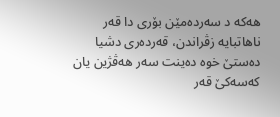هه‌كه‌ د سه‌رده‌مێن بۆرى دا قه‌ر ناهاتبایه‌ زڤراندن، قه‌رده‌رى دشیا ده‌ستێ خوه‌ ده‌ینت سه‌ر هه‌ڤژین یان كه‌سه‌كێ قه‌ر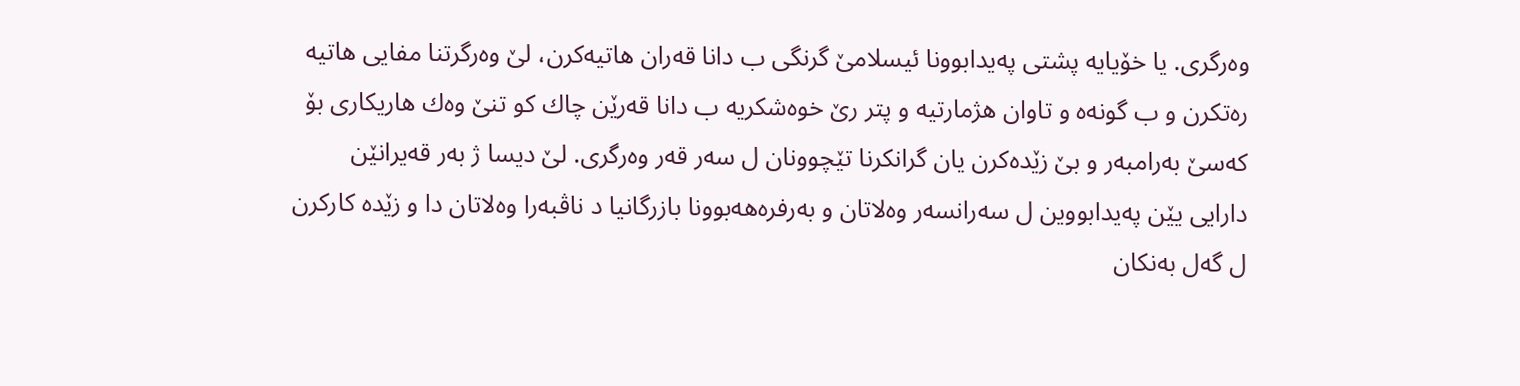وه‌رگرى. یا خۆیایه‌ پشتى په‌یدابوونا ئیسلامێ گرنگى ب دانا قه‌ران هاتیه‌كرن، لێ وه‌رگرتنا مفایى هاتیه‌ ره‌تكرن و ب گونه‌ه و تاوان هژمارتیه‌ و پتر رێ خوه‌شكریه‌ ب دانا قه‌رێن چاك كو تنێ وه‌ك هاریكارى بۆ كه‌سێ به‌رامبه‌ر و بێ زێده‌كرن یان گرانكرنا تێچوونان ل سه‌ر قه‌ر وه‌رگرى. لێ دیسا ژ به‌ر قه‌یرانێن دارایى یێن په‌یدابووین ل سه‌رانسه‌ر وه‌لاتان و به‌رفره‌هه‌بوونا بازرگانیا د ناڤبه‌را وه‌لاتان دا و زێده‌ كاركرن ل گه‌ل به‌نكان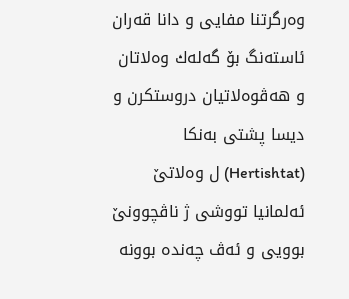وه‌رگرتنا مفایى و دانا قه‌ران ئاسته‌نگ بۆ گه‌له‌ك وه‌لاتان و هه‌ڤوه‌لاتیان دروستكرن و دیسا پشتى به‌نكا (Hertishtat) ل وه‌لاتێ ئه‌لمانیا تووشى ژ ناڤچوونێ بوویى و ئه‌ڤ چه‌نده‌ بوونه‌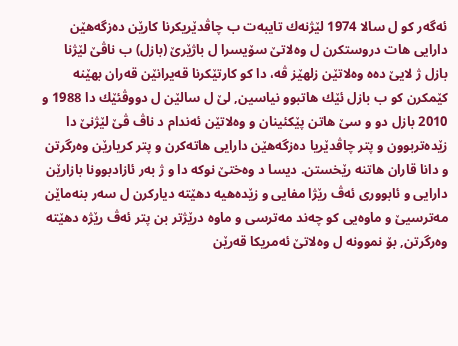ئه‌گه‌ر كو ل سالا 1974 لێژنه‌ك تایبه‌ت ب چاڤدێریكرنا كارێن ده‌زگه‌هێن دارایى هات دروستكرن ل وه‌لاتێ سۆیسرا ل باژێرێ (بازل) ب ناڤێ لێژنا بازل ژ لایێ ده‌ه وه‌لاتێن زلهێز ڤه‌، دا كو كارتێكرنا قه‌یرانێن قه‌ران بهێنه‌ كێمكرن كو ب بازل ئێك هاتبوو نیاسین, لێ ل سالێن ل دووڤئێك دا 1988 و 2010 بازل دو و سێ هاتن پێكئینان و وه‌لاتێن ئه‌ندام د ناڤ ڤێ لێژنێ دا زێده‌تربوون و پتر چاڤدێریا ده‌زگه‌هێن دارایى هاته‌كرن و پتر كریارێن وه‌رگرتن و دانا قاران هاتنه‌ رێخستن. دیسا د وه‌ختێ نوكه‌ دا و ژ به‌ر ئازادبوونا بازارێن دارایى و ئابوورى ئه‌ڤ رێژا مفایى و زێده‌هیه‌ دهێته‌ دیاركرن ل سه‌ر بنه‌ماێن مه‌ترسیێ و ماوه‌یى كو چه‌ند مه‌ترسى و ماوه‌ درێژتر بن پتر ئه‌ڤ رێژه‌ دهێته‌ وه‌رگرتن, بۆ نموونه‌ ل وه‌لاتێ ئه‌مریكا قه‌رێن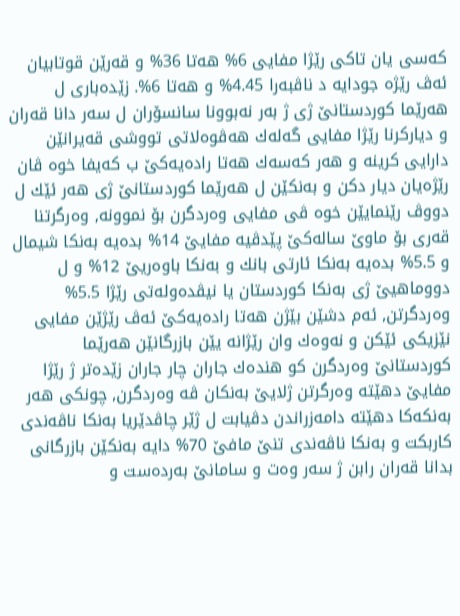كه‌سى یان تاكى رێژا مفایى 6% هه‌تا 36% و قه‌رێن قوتابیان ئه‌ڤ رێژه‌ جودایه‌ د ناڤبه‌را 4.45% و هه‌تا 6%. زێده‌بارى ل هه‌رێما كوردستانێ ژى ژ به‌ر نه‌بوونا سانسۆران ل سه‌ر دانا قه‌ران و دیاركرنا رێژا مفایى گه‌له‌ك هه‌ڤوه‌لاتى تووشى قه‌یرانێن دارایى كرینه‌ و هه‌ر كه‌سه‌ك هه‌تا راده‌یه‌كێ ب كه‌یفا خوه‌ ڤان رێژه‌یان دیار دكن و به‌نكێن ل هه‌رێما كوردستانێ ژى هه‌ر ئێك ل دووڤ رێنمایێن خوه‌ ڤى مفایى وه‌ردگرن بۆ نموونه‌, وه‌رگرتنا قه‌رى بۆ ماوێ ساله‌كێ پێدڤیه‌ مفایێ 14% بده‌یه‌ به‌نكا شیمال و 5.5% بده‌یه‌ به‌نكا ئارتى بانك و به‌نكا باوه‌ریێ 12% و ل دووماهیێ ژى به‌نكا كوردستان یا نیڤده‌وله‌تى رێژا 5.5% وه‌ردگرتن, ئه‌م دشێن بێژن هه‌تا راده‌یه‌كێ ئه‌ڤ رێژێن مفایى نێزیكى ئێكن و نه‌وه‌ك وان رێژانه‌ یێن بازرگانێن هه‌رێما كوردستانێ وه‌ردگرن كو هنده‌ك جاران چار جاران زێده‌تر ژ رێژا مفایێ دهێته‌ وه‌رگرتن ژلایێ به‌نكان ڤه‌ وه‌ردگرن, چونكى هه‌ر به‌نكه‌كا دهێته‌ دامه‌زراندن دڤیابت ل ژێر چاڤدێریا به‌نكا ناڤه‌ندى كاربكت و به‌نكا ناڤه‌ندى تنێ مافێ 70% دایه‌ به‌نكێن بازرگانى بدانا قه‌ران رابن ژ سه‌ر وه‌ت و سامانێ به‌رده‌ست و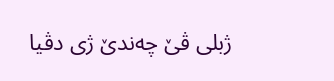ژبلى ڤێ چه‌ندێ ژى دڤیا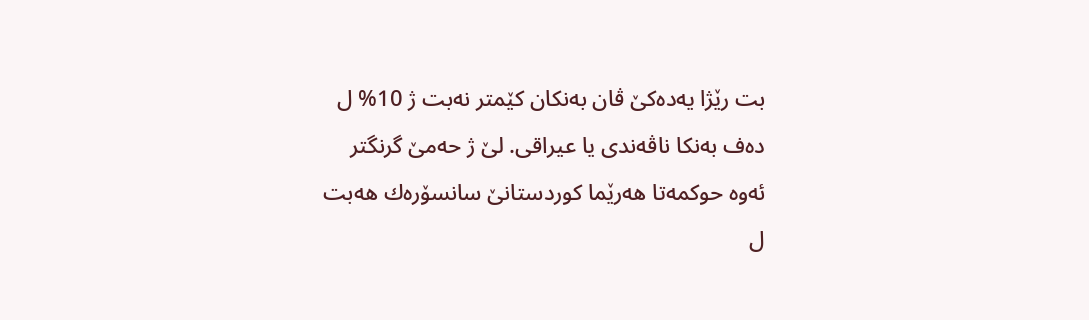بت رێژا یه‌ده‌كێ ڤان به‌نكان كێمتر نه‌بت ژ 10% ل ده‌ف به‌نكا ناڤه‌ندى یا عیراقى. لێ ژ حه‌مێ گرنگتر ئه‌وه‌ حوكمه‌تا هه‌رێما كوردستانێ سانسۆره‌ك هه‌بت ل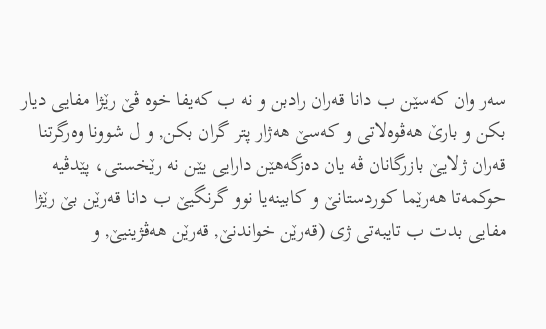سه‌ر وان كه‌سێن ب دانا قه‌ران رادبن و نه‌ ب كه‌یفا خوه‌ ڤێ رێژا مفایى دیار بكن و بارێ هه‌ڤوه‌لاتى و كه‌سێ هه‌ژار پتر گران بكن, و ل شوونا وه‌رگرتنا قه‌ران ژلایێ بازرگانان ڤه‌ یان ده‌زگه‌هێن دارایى یێن نه‌ رێخستى، پێدڤیه‌ حوكمه‌تا هه‌رێما كوردستانێ و كابینه‌یا نوو گرنگیێ ب دانا قه‌رێن بێ رێژا مفایى بدت ب تایبه‌تى ژى (قه‌رێن خواندنێ, قه‌رێن هه‌ڤژینیێ, و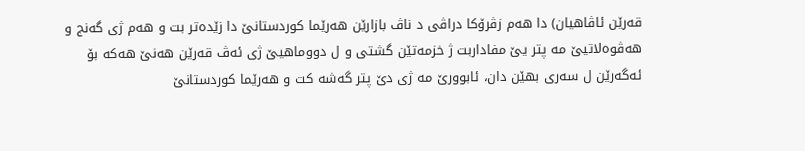قه‌رێن ئاڤاهیان) دا هه‌م زڤرۆكا دراڤى د ناڤ بازارێن هه‌رێما كوردستانێ دا زێده‌تر بت و هه‌م ژى گه‌نج و هه‌ڤوه‌لاتیێ مه‌ پتر یێ مفاداربت ژ خزمه‌تێن گشتى و ل دووماهیێ ژى ئه‌ڤ قه‌رێن هه‌نێ هه‌كه‌ بۆ ئه‌گه‌رێن ل سه‌رى بهێن دان، ئابوورێ مه‌ ژى دێ پتر گه‌شه‌ كت و هه‌رێما كوردستانێ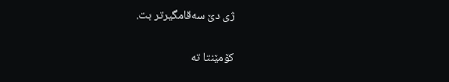ژى دێ سه‌قامگیرتر بت.

کۆمێنتا تە